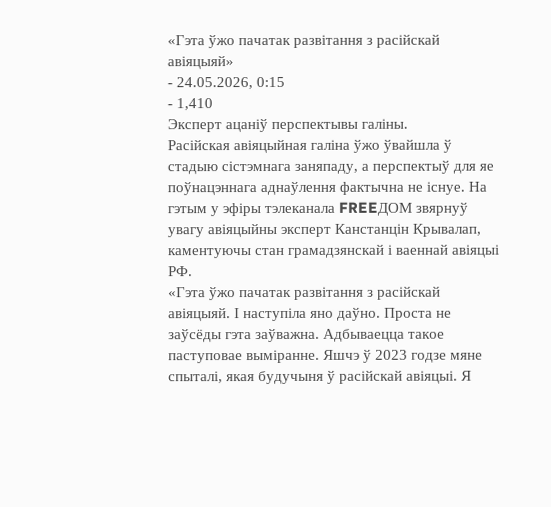«Гэта ўжо пачатак развітання з расійскай авіяцыяй»
- 24.05.2026, 0:15
- 1,410
Эксперт ацаніў перспектывы галіны.
Расійская авіяцыйная галіна ўжо ўвайшла ў стадыю сістэмнага заняпаду, а перспектыў для яе поўнацэннага аднаўлення фактычна не існуе. На гэтым у эфіры тэлеканала FREEДOM звярнуў увагу авіяцыйны эксперт Канстанцін Крывалап, каментуючы стан грамадзянскай і ваеннай авіяцыі РФ.
«Гэта ўжо пачатак развітання з расійскай авіяцыяй. І наступіла яно даўно. Проста не заўсёды гэта заўважна. Адбываецца такое паступовае выміранне. Яшчэ ў 2023 годзе мяне спыталі, якая будучыня ў расійскай авіяцыі. Я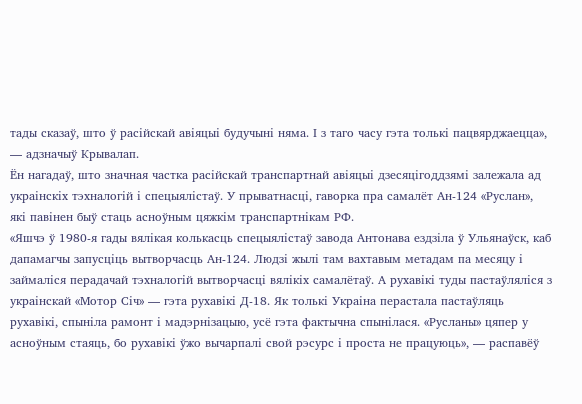тады сказаў, што ў расійскай авіяцыі будучыні няма. І з таго часу гэта толькі пацвярджаецца», — адзначыў Крывалап.
Ён нагадаў, што значная частка расійскай транспартнай авіяцыі дзесяцігоддзямі залежала ад украінскіх тэхналогій і спецыялістаў. У прыватнасці, гаворка пра самалёт Ан-124 «Руслан», які павінен быў стаць асноўным цяжкім транспартнікам РФ.
«Яшчэ ў 1980-я гады вялікая колькасць спецыялістаў завода Антонава ездзіла ў Ульянаўск, каб дапамагчы запусціць вытворчасць Ан-124. Людзі жылі там вахтавым метадам па месяцу і займаліся перадачай тэхналогій вытворчасці вялікіх самалётаў. А рухавікі туды пастаўляліся з украінскай «Мотор Січ» — гэта рухавікі Д-18. Як толькі Украіна перастала пастаўляць рухавікі, спыніла рамонт і мадэрнізацыю, усё гэта фактычна спынілася. «Русланы» цяпер у асноўным стаяць, бо рухавікі ўжо вычарпалі свой рэсурс і проста не працуюць», — распавёў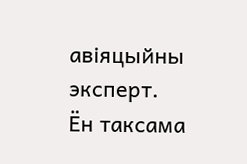авіяцыйны эксперт.
Ён таксама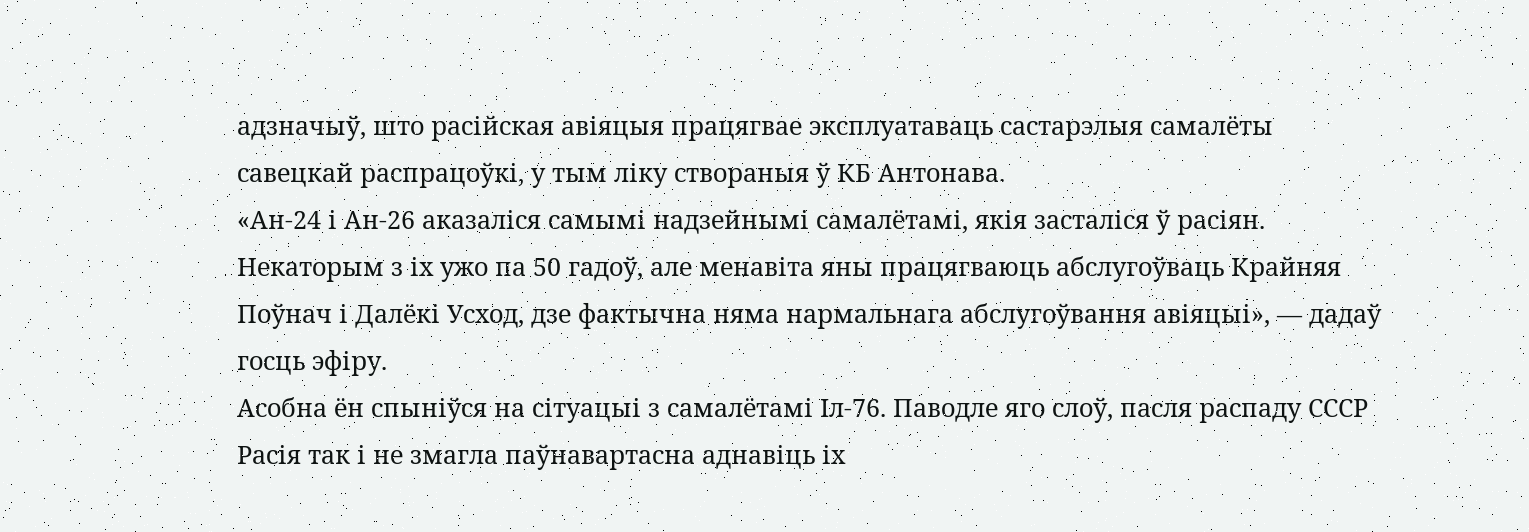адзначыў, што расійская авіяцыя працягвае эксплуатаваць састарэлыя самалёты савецкай распрацоўкі, у тым ліку створаныя ў КБ Антонава.
«Ан-24 і Ан-26 аказаліся самымі надзейнымі самалётамі, якія засталіся ў расіян. Некаторым з іх ужо па 50 гадоў, але менавіта яны працягваюць абслугоўваць Крайняя Поўнач і Далёкі Усход, дзе фактычна няма нармальнага абслугоўвання авіяцыі», — дадаў госць эфіру.
Асобна ён спыніўся на сітуацыі з самалётамі Іл-76. Паводле яго слоў, пасля распаду СССР Расія так і не змагла паўнавартасна аднавіць іх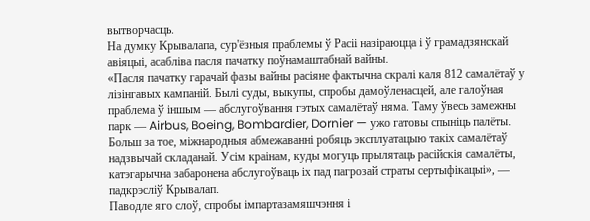вытворчасць.
На думку Крывалапа, сур'ёзныя праблемы ў Расіі назіраюцца і ў грамадзянскай авіяцыі, асабліва пасля пачатку поўнамаштабнай вайны.
«Пасля пачатку гарачай фазы вайны расіяне фактычна скралі каля 812 самалётаў у лізінгавых кампаній. Былі суды, выкупы, спробы дамоўленасцей, але галоўная праблема ў іншым — абслугоўвання гэтых самалётаў няма. Таму ўвесь замежны парк — Airbus, Boeing, Bombardier, Dornier — ужо гатовы спыніць палёты. Больш за тое, міжнародныя абмежаванні робяць эксплуатацыю такіх самалётаў надзвычай складанай. Усім краінам, куды могуць прылятаць расійскія самалёты, катэгарычна забаронена абслугоўваць іх пад пагрозай страты сертыфікацыі», — падкрэсліў Крывалап.
Паводле яго слоў, спробы імпартазамяшчэння і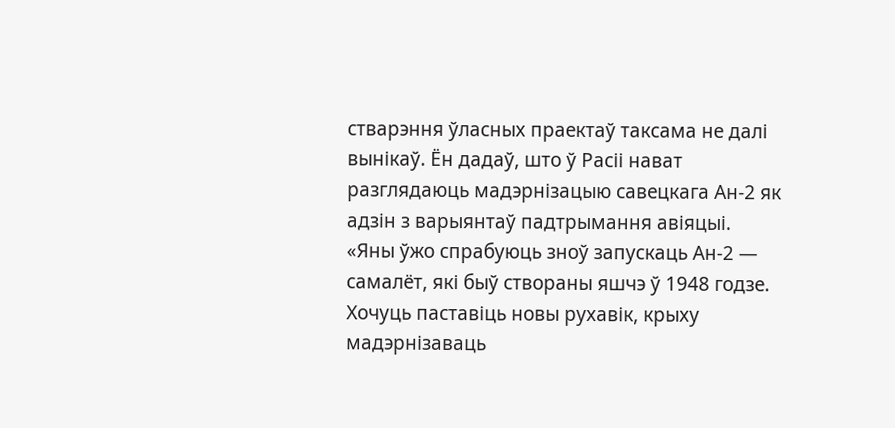стварэння ўласных праектаў таксама не далі вынікаў. Ён дадаў, што ў Расіі нават разглядаюць мадэрнізацыю савецкага Ан-2 як адзін з варыянтаў падтрымання авіяцыі.
«Яны ўжо спрабуюць зноў запускаць Ан-2 — самалёт, які быў створаны яшчэ ў 1948 годзе. Хочуць паставіць новы рухавік, крыху мадэрнізаваць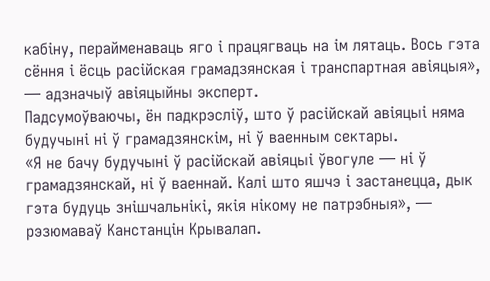кабіну, перайменаваць яго і працягваць на ім лятаць. Вось гэта сёння і ёсць расійская грамадзянская і транспартная авіяцыя», — адзначыў авіяцыйны эксперт.
Падсумоўваючы, ён падкрэсліў, што ў расійскай авіяцыі няма будучыні ні ў грамадзянскім, ні ў ваенным сектары.
«Я не бачу будучыні ў расійскай авіяцыі ўвогуле — ні ў грамадзянскай, ні ў ваеннай. Калі што яшчэ і застанецца, дык гэта будуць знішчальнікі, якія нікому не патрэбныя», — рэзюмаваў Канстанцін Крывалап.